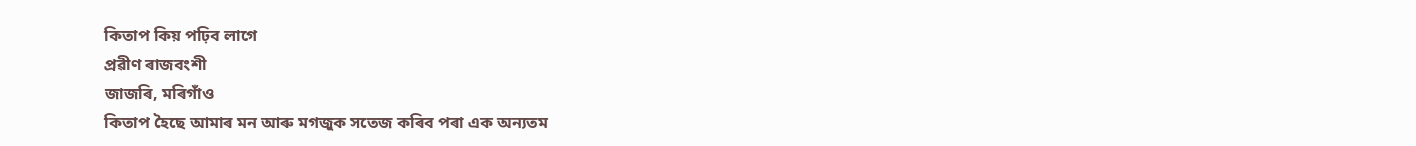কিতাপ কিয় পঢ়িব লাগে
প্ৰৱীণ ৰাজবংশী
জাজৰি, মৰিগাঁও
কিতাপ হৈছে আমাৰ মন আৰু মগজুক সতেজ কৰিব পৰা এক অন্যতম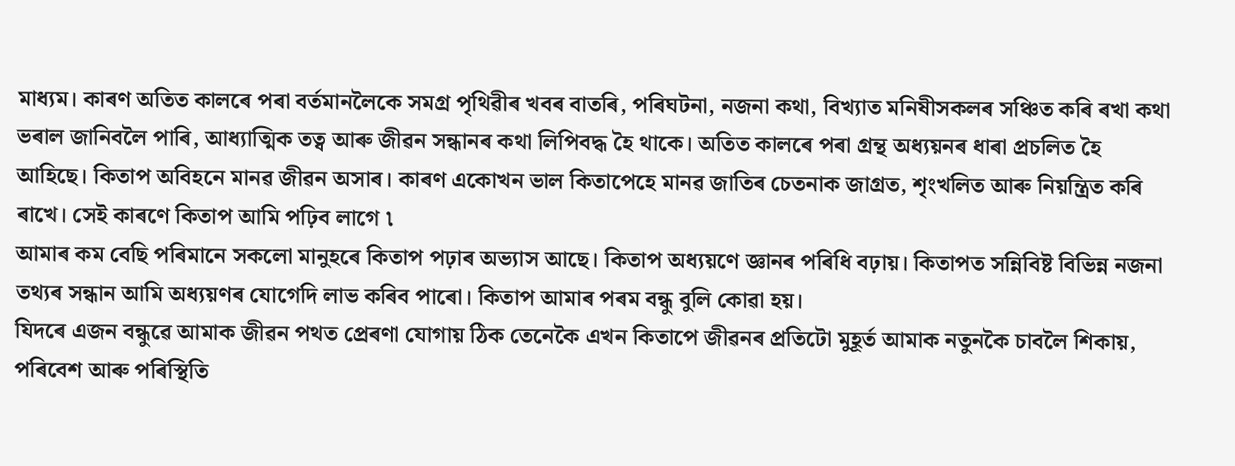মাধ্যম। কাৰণ অতিত কালৰে পৰা বৰ্তমানলৈকে সমগ্ৰ পৃথিৱীৰ খবৰ বাতৰি, পৰিঘটনা, নজনা কথা, বিখ্যাত মনিষীসকলৰ সঞ্চিত কৰি ৰখা কথা ভৰাল জানিবলৈ পাৰি, আধ্যাত্মিক তত্ব আৰু জীৱন সন্ধানৰ কথা লিপিবদ্ধ হৈ থাকে। অতিত কালৰে পৰা গ্ৰন্থ অধ্যয়নৰ ধাৰা প্ৰচলিত হৈ আহিছে। কিতাপ অবিহনে মানৱ জীৱন অসাৰ। কাৰণ একোখন ভাল কিতাপেহে মানৱ জাতিৰ চেতনাক জাগ্ৰত, শৃংখলিত আৰু নিয়ন্ত্ৰিত কৰি ৰাখে। সেই কাৰণে কিতাপ আমি পঢ়িব লাগে ৷
আমাৰ কম বেছি পৰিমানে সকলো মানুহৰে কিতাপ পঢ়াৰ অভ্যাস আছে। কিতাপ অধ্যয়ণে জ্ঞানৰ পৰিধি বঢ়ায়। কিতাপত সন্নিবিষ্ট বিভিন্ন নজনা তথ্যৰ সন্ধান আমি অধ্যয়ণৰ যোগেদি লাভ কৰিব পাৰো। কিতাপ আমাৰ পৰম বন্ধু বুলি কোৱা হয়।
যিদৰে এজন বন্ধুৱে আমাক জীৱন পথত প্ৰেৰণা যোগায় ঠিক তেনেকৈ এখন কিতাপে জীৱনৰ প্ৰতিটো মুহূৰ্ত আমাক নতুনকৈ চাবলৈ শিকায়, পৰিবেশ আৰু পৰিস্থিতি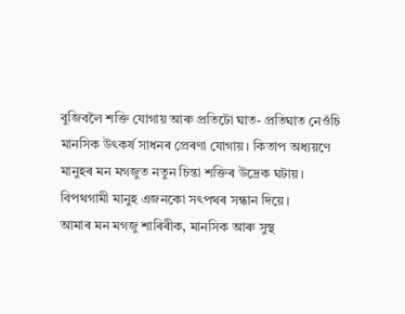বুজিবলৈ শক্তি যোগায় আৰু প্ৰতিটো ঘাত- প্ৰতিঘাত নেওঁচি মানসিক উৎকৰ্ষ সাধনৰ প্ৰেৰণা যোগায়। কিতাপ অধ্যয়ণে মানুহৰ মন মগজুত নতুন চিন্তা শক্তিৰ উদ্ৰেক ঘটায়। বিপথগামী মানুহ এজনকো সৎপথৰ সন্ধান দিয়ে।
আমাৰ মন মগজু শাৰিৰীক, মানসিক আৰু সুস্থ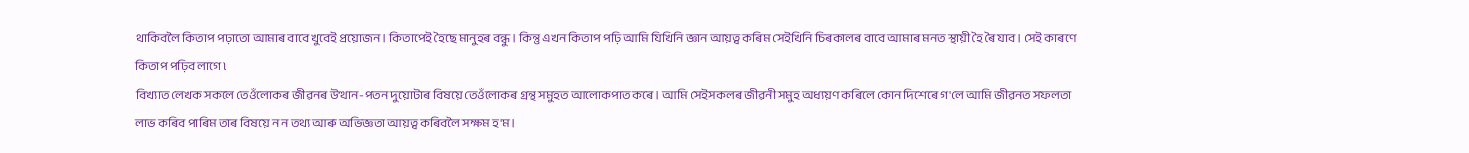থাকিবলৈ কিতাপ পঢ়াতো আমাৰ বাবে খুবেই প্ৰয়োজন। কিতাপেই হৈছে মানুহৰ বন্ধু। কিন্তু এখন কিতাপ পঢ়ি আমি যিখিনি জ্ঞান আয়ত্ব কৰিম সেইখিনি চিৰকালৰ বাবে আমাৰ মনত স্থায়ী হৈ ৰৈ যাব। সেই কাৰণে কিতাপ পঢ়িব লাগে ৷
বিখ্যাত লেখক সকলে তেওঁলোকৰ জীৱনৰ উত্থান-পতন দুয়োটাৰ বিষয়ে তেওঁলোকৰ গ্ৰন্থ সমুহত আলোকপাত কৰে। আমি সেইসকলৰ জীৱনী সমুহ অধ্যয়ণ কৰিলে কোন দিশেৰে গ'লে আমি জীৱনত সফলতা লাভ কৰিব পাৰিম তাৰ বিষয়ে ন ন তথ্য আৰু অভিজ্ঞতা আয়ত্ব কৰিবলৈ সক্ষম হ'ম।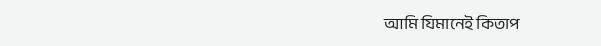আমি যিমানেই কিতাপ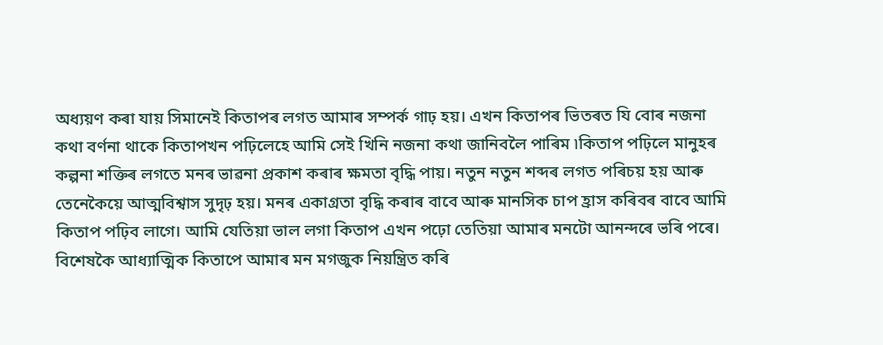অধ্যয়ণ কৰা যায় সিমানেই কিতাপৰ লগত আমাৰ সম্পৰ্ক গাঢ় হয়। এখন কিতাপৰ ভিতৰত যি বোৰ নজনা কথা বৰ্ণনা থাকে কিতাপখন পঢ়িলেহে আমি সেই খিনি নজনা কথা জানিবলৈ পাৰিম ৷কিতাপ পঢ়িলে মানুহৰ কল্পনা শক্তিৰ লগতে মনৰ ভাৱনা প্ৰকাশ কৰাৰ ক্ষমতা বৃদ্ধি পায়। নতুন নতুন শব্দৰ লগত পৰিচয় হয় আৰু তেনেকৈয়ে আত্মবিশ্বাস সুদৃঢ় হয়। মনৰ একাগ্ৰতা বৃদ্ধি কৰাৰ বাবে আৰু মানসিক চাপ হ্ৰাস কৰিবৰ বাবে আমি কিতাপ পঢ়িব লাগে। আমি যেতিয়া ভাল লগা কিতাপ এখন পঢ়ো তেতিয়া আমাৰ মনটো আনন্দৰে ভৰি পৰে। বিশেষকৈ আধ্যাত্মিক কিতাপে আমাৰ মন মগজুক নিয়ন্ত্ৰিত কৰি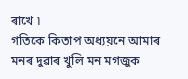ৰাখে ৷
গতিকে কিতাপ অধ্যয়নে আমাৰ মনৰ দুৱাৰ খুলি মন মগজুক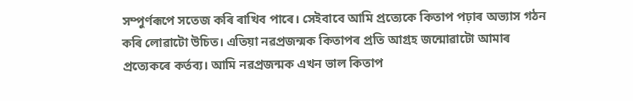সম্পুৰ্ণৰূপে সতেজ কৰি ৰাখিব পাৰে। সেইবাবে আমি প্ৰত্যেকে কিতাপ পঢ়াৰ অভ্যাস গঠন কৰি লোৱাটো উচিত। এতিয়া নৱপ্ৰজন্মক কিতাপৰ প্ৰতি আগ্ৰহ জন্মোৱাটো আমাৰ প্ৰত্যেকৰে কৰ্তব্য। আমি নৱপ্ৰজন্মক এখন ভাল কিতাপ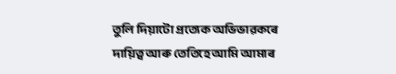তুলি দিয়াটো প্ৰত্যেক অভিভাৱকৰে দায়িত্ব আৰু তেতিহে আমি আমাৰ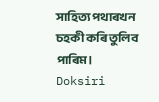সাহিত্য পথাৰখন চহকী কৰি তুলিব পাৰিম।
Doksiri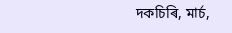দকচিৰি, মাৰ্চ,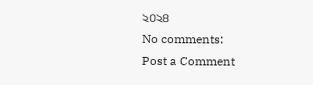২০২৪
No comments:
Post a Comment